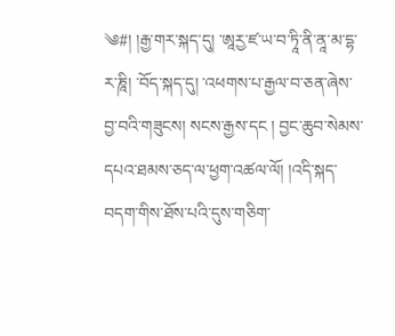༄#། །རྒྱ་གར་སྐད་དུ། ་ཨཱརྱ་ཛ་ཡ་བ་ཏཱི་ནི་ནཱ་མ་དྷ་ར་ཎཱི། ་བོད་སྐད་དུ། ་འཕགས་པ་རྒྱལ་བ་ཅན་ཞེས་བྱ་བའི་གཟུངས། སངས་རྒྱས་དང ། བྱང་ཆུབ་སེམས་དཔའ་ཐམས་ཅད་ལ་ཕྱག་འཚལ་ལོ། །འདི་སྐད་བདག་གིས་ཐོས་པའི་དུས་གཅིག་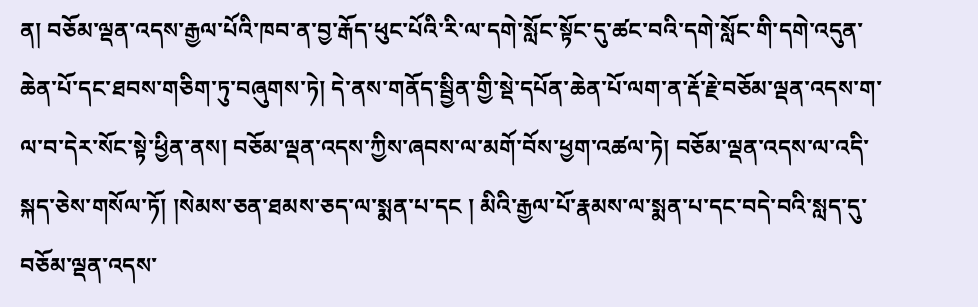ན། བཅོམ་ལྡན་འདས་རྒྱལ་པོའི་ཁབ་ན་བྱ་རྒོད་ཕུང་པོའི་རི་ལ་དགེ་སློང་སྟོང་དུ་ཚང་བའི་དགེ་སློང་གི་དགེ་འདུན་ཆེན་པོ་དང་ཐབས་གཅིག་ཏུ་བཞུགས་ཏེ། དེ་ནས་གནོད་སྦྱིན་གྱི་སྡེ་དཔོན་ཆེན་པོ་ལག་ན་རྡོ་རྗེ་བཅོམ་ལྡན་འདས་ག་ལ་བ་དེར་སོང་སྟེ་ཕྱིན་ནས། བཅོམ་ལྡན་འདས་ཀྱིས་ཞབས་ལ་མགོ་བོས་ཕྱག་འཚལ་ཏེ། བཅོམ་ལྡན་འདས་ལ་འདི་སྐད་ཅེས་གསོལ་ཏོ། །སེམས་ཅན་ཐམས་ཅད་ལ་སྨན་པ་དང ། མིའི་རྒྱལ་པོ་རྣམས་ལ་སྨན་པ་དང་བདེ་བའི་སླད་དུ་བཅོམ་ལྡན་འདས་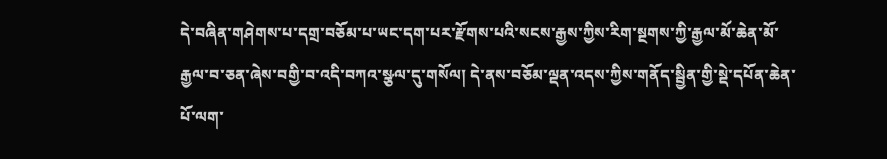དེ་བཞིན་གཤེགས་པ་དགྲ་བཅོམ་པ་ཡང་དག་པར་རྫོགས་པའི་སངས་རྒྱས་ཀྱིས་རིག་སྔགས་ཀྱི་རྒྱལ་མོ་ཆེན་མོ་རྒྱལ་བ་ཅན་ཞེས་བགྱི་བ་འདི་བཀའ་སྩལ་དུ་གསོལ། དེ་ནས་བཅོམ་ལྡན་འདས་ཀྱིས་གནོད་སྦྱིན་གྱི་སྡེ་དཔོན་ཆེན་པོ་ལག་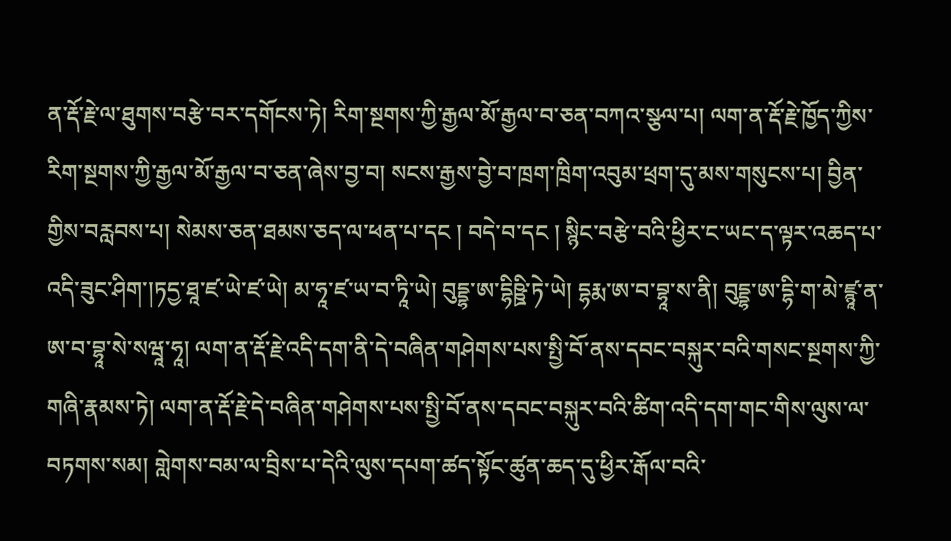ན་རྡོ་རྗེ་ལ་ཐུགས་བརྩེ་བར་དགོངས་ཏེ། རིག་སྔགས་ཀྱི་རྒྱལ་མོ་རྒྱལ་བ་ཅན་བཀའ་སྩལ་པ། ལག་ན་རྡོ་རྗེ་ཁྱོད་ཀྱིས་རིག་སྔགས་ཀྱི་རྒྱལ་མོ་རྒྱལ་བ་ཅན་ཞེས་བྱ་བ། སངས་རྒྱས་བྱེ་བ་ཁྲག་ཁྲིག་འབུམ་ཕྲག་དུ་མས་གསུངས་པ། བྱིན་གྱིས་བརླབས་པ། སེམས་ཅན་ཐམས་ཅད་ལ་ཕན་པ་དང ། བདེ་བ་དང ། སྙིང་བརྩེ་བའི་ཕྱིར་ང་ཡང་ད་ལྟར་འཆད་པ་འདི་ཟུང་ཤིག་།ཏདྱ་ཐཱ་ཛ་ཡེ་ཛ་ཡེ། མ་ཧཱ་ཛ་ཡ་བ་ཏཱི་ཡེ། བུདྡྷ་ཨ་དྷིཥྛི་ཏེ་ཡེ། དྷརྨ་ཨ་བ་བྷཱ་ས་ནི། བུདྡྷ་ཨ་དྷི་ག་མེ་ཛྙཱ་ན་ཨ་བ་བྷཱ་སེ་སཝཱ་ཧཱ། ལག་ན་རྡོ་རྗེ་འདི་དག་ནི་དེ་བཞིན་གཤེགས་པས་སྤྱི་བོ་ནས་དབང་བསྐུར་བའི་གསང་སྔགས་ཀྱི་གཞི་རྣམས་ཏེ། ལག་ན་རྡོ་རྗེ་དེ་བཞིན་གཤེགས་པས་སྤྱི་བོ་ནས་དབང་བསྐུར་བའི་ཚིག་འདི་དག་གང་གིས་ལུས་ལ་བཏགས་སམ། གླེགས་བམ་ལ་བྲིས་པ་དེའི་ལུས་དཔག་ཚད་སྟོང་ཚུན་ཆད་དུ་ཕྱིར་རྒོལ་བའི་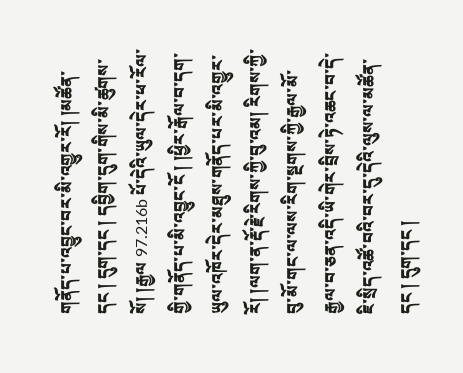གནོད་པ་འབྱུང་བར་མི་འགྱུར་རོ། །མཚོན་དང ། དུག་དང ། དབྱིག་དུག་གིས་མི་ཚུགས་སོ། །རྒྱལ 97.216b པོ་དེའི་ཡུལ་དེར་ཕ་རོལ་གྱི་གནོད་པ་མི་འབྱུང་ངོ ། །ཕྱིར་རྒོལ་བ་དག་ཡུལ་འཁོར་དེར་མཐུས་གནོད་པར་མི་འགྱུར་རོ། །ལག་ན་རྡོ་རྗེ་རིགས་ཀྱི་བུ་འམ། རིགས་ཀྱི་བུ་མོ་གང་ལ་ལས་རིག་སྔགས་ཀྱི་རྒྱལ་མོ་རྒྱལ་བ་ཅན་འདི་ཡི་གེར་བྲིས་ཏེ་འཆང་བ་དེ་ཇི་སྲིད་འཚོ་བའི་བར་དུ་དེའི་ལུས་ལ་མཚོན་དང ། དུག་དང །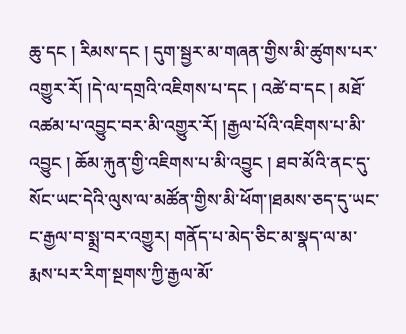ཆུ་དང ། རིམས་དང ། དུག་སྦྱར་མ་གཞན་གྱིས་མི་ཚུགས་པར་འགྱུར་རོ། །དེ་ལ་དགྲའི་འཇིགས་པ་དང ། འཚེ་བ་དང ། མཐོ་འཚམ་པ་འབྱུང་བར་མི་འགྱུར་རོ། །རྒྱལ་པོའི་འཇིགས་པ་མི་འབྱུང ། ཆོམ་རྐུན་གྱི་འཇིགས་པ་མི་འབྱུང ། ཐབ་མོའི་ནང་དུ་སོང་ཡང་དེའི་ལུས་ལ་མཚོན་གྱིས་མི་ཕོག་།ཐམས་ཅད་དུ་ཡང་ང་རྒྱལ་བ་སྨྲ་བར་འགྱུར། གནོད་པ་མེད་ཅིང་མ་སྣད་ལ་མ་རྨས་པར་རིག་སྔགས་ཀྱི་རྒྱལ་མོ་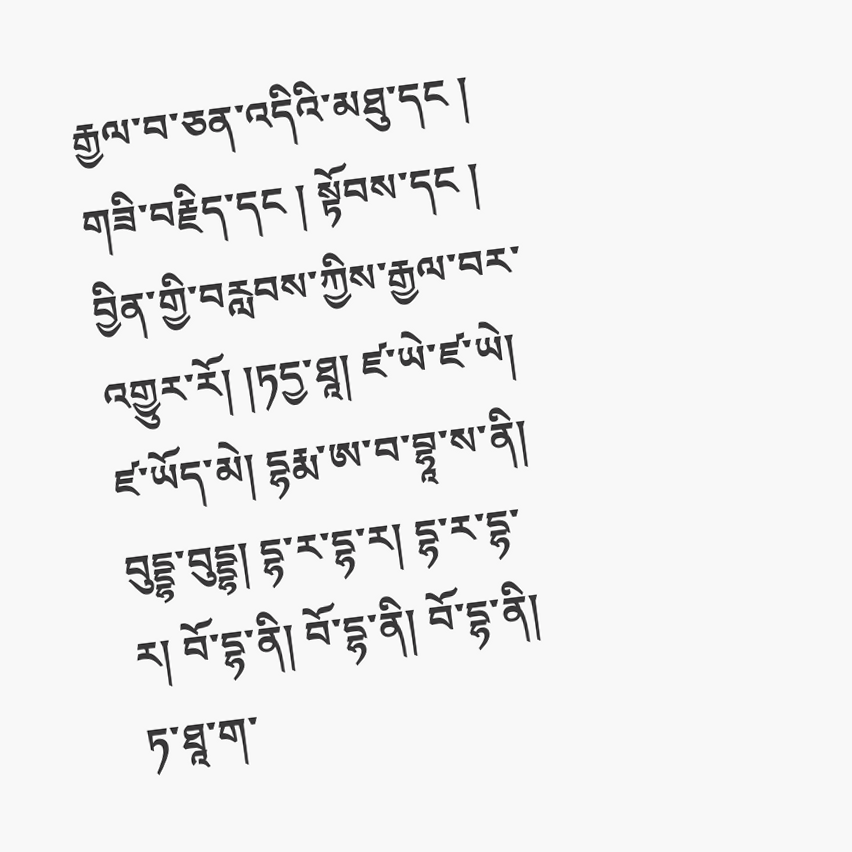རྒྱལ་བ་ཅན་འདིའི་མཐུ་དང ། གཟི་བརྗིད་དང ། སྟོབས་དང ། བྱིན་གྱི་བརླབས་ཀྱིས་རྒྱལ་བར་འགྱུར་རོ། །ཏདྱ་ཐཱ། ཛ་ཡེ་ཛ་ཡེ། ཛ་ཡོད་མེ། དྷརྨ་ཨ་བ་བྷཱ་ས་ནི། བུདྡྷ་བུདྡྷ། དྷ་ར་དྷ་ར། དྷ་ར་དྷ་ར། བོ་དྷ་ནི། བོ་དྷ་ནི། བོ་དྷ་ནི། ཏ་ཐཱ་ག་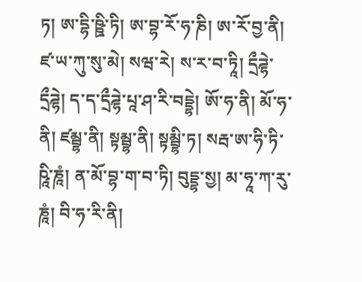ཏ། ཨ་དྷི་ཥྛི་ཏི། ཨ་བྷ་རོ་ཧ་ཎི། ཨ་རོ་བྱ་ནི། ཛ་ཡ་ཀུ་སུ་མེ། སཝ་རེ། ས་ར་བ་ཏཱི། དྲྀཌྷེ་དྲྀཌྷེ། ད་ད་དྲྀཌྷེ་པཱ་ཤ་རི་བདྡྷེ། ཨོ་ཧ་ནི། མོ་ཧ་ནི། ཛམྦྷ་ནི། སྟམྦྷ་ནི། སྟམྦྷི་ཏ། སརྦ་ཨ་ཧི་ཏི་ཥཱི་ཎཱཾ། ན་མོ་བྷ་ག་བ་ཏི། བུདྡྷ་སྱ། མ་ཧཱ་ཀ་རུ་ཎཱཾ། བི་ཧ་རི་ནི།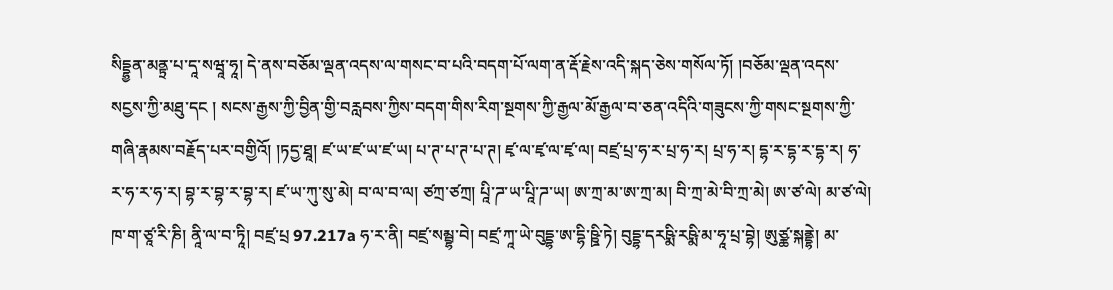སིདྡྷྱན་མནྟྲ་པ་དཱ་སཝཱ་ཧཱ། དེ་ནས་བཅོམ་ལྡན་འདས་ལ་གསང་བ་པའི་བདག་པོ་ལག་ན་རྡོ་རྗེས་འདི་སྐད་ཅེས་གསོལ་ཏོ། །བཅོམ་ལྡན་འདས་སངྱས་ཀྱི་མཐུ་དང ། སངས་རྒྱས་ཀྱི་བྱིན་གྱི་བརླབས་ཀྱིས་བདག་གིས་རིག་སྔགས་ཀྱི་རྒྱལ་མོ་རྒྱལ་བ་ཅན་འདིའི་གཟུངས་ཀྱི་གསང་སྔགས་ཀྱི་གཞི་རྣམས་བརྗོད་པར་བགྱིའོ། །ཏདྱ་ཐཱ། ཛ་ཡ་ཛ་ཡ་ཛ་ཡ། པ་ཊ་པ་ཊ་པ་ཊ། ཛྭ་ལ་ཛྭ་ལ་ཛྭ་ལ། བཛྲ་པྲ་ཧ་ར་པྲ་ཧ་ར། པྲ་ཧ་ར། དྷ་ར་དྷ་ར་དྷ་ར། ཧ་ར་ཧ་ར་ཧ་ར། བྷ་ར་བྷ་ར་བྷ་ར། ཛ་ཡ་ཀུ་སུ་མེ། བ་ལ་བ་ལ། ཙཀྲ་ཙཀྲ། པཱི་ཌ་ཡ་པཱི་ཌ་ཡ། ཨ་ཀྲ་མ་ཨ་ཀྲ་མ། བི་ཀྲ་མེ་བི་ཀྲ་མེ། ཨ་ཙ་ལེ། མ་ཙ་ལེ། ཁ་ག་ཙཱ་རི་ཎི། ནཱི་ལ་བ་ཏཱི། བཛྲ་པྲ 97.217a ཧ་ར་ནི། བཛྲ་སམྦྷ་བེ། བཛྲ་ཀཱ་ཡེ་བུདྡྷ་ཨ་དྷི་ཥྛི་ཏེ། བུདྡྷ་དརཥྨི་རཥྨི་མ་ཧཱ་པྲ་བྷེ། ཨུཙྪ་སྐནྡྷེ། མ་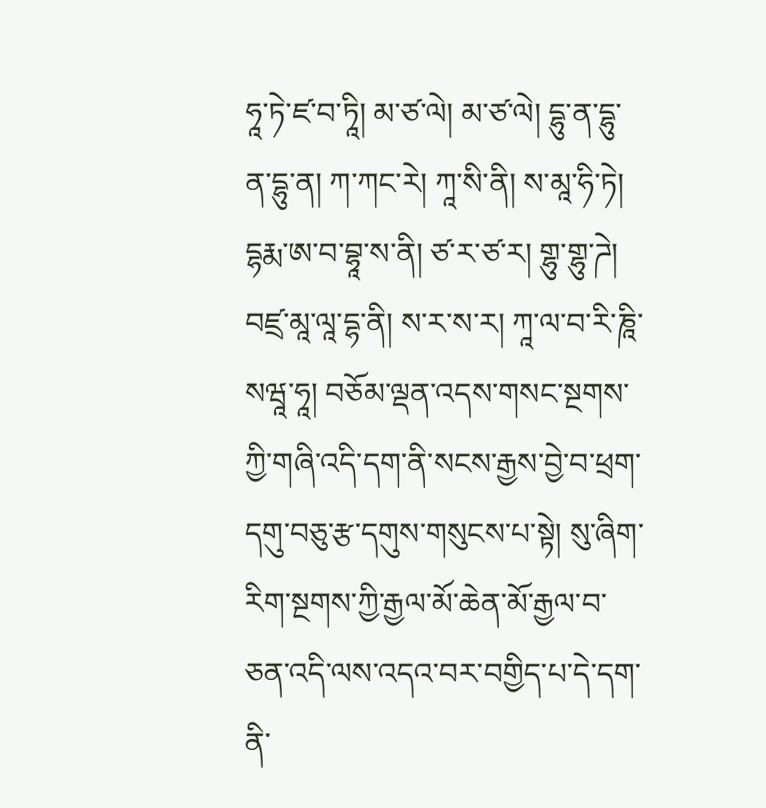ཧཱ་ཏེ་ཛ་བ་ཏཱི། མ་ཙ་ལེ། མ་ཙ་ལེ། དྷུ་ན་དྷུ་ན་དྷུ་ན། ཀ་ཀང་རེ། ཀཱ་སི་ནི། ས་མཱ་ཧི་ཏེ། དྷརྨ་ཨ་བ་བྷཱ་ས་ནི། ཙ་ར་ཙ་ར། གྷུ་གྷུ་ཌེ། བཛྲ་མཱ་ལཱ་དྷ་ནི། ས་ར་ས་ར། ཀཱ་ལ་བ་རི་ཎཱི་སཝཱ་ཧཱ། བཅོམ་ལྡན་འདས་གསང་སྔགས་ཀྱི་གཞི་འདི་དག་ནི་སངས་རྒྱས་བྱེ་བ་ཕྲག་དགུ་བཅུ་རྩ་དགུས་གསུངས་པ་སྟེ། སུ་ཞིག་རིག་སྔགས་ཀྱི་རྒྱལ་མོ་ཆེན་མོ་རྒྱལ་བ་ཅན་འདི་ལས་འདའ་བར་བགྱིད་པ་དེ་དག་ནི་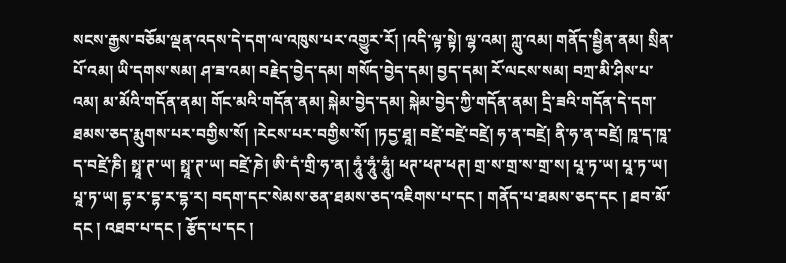སངས་རྒྱས་བཅོམ་ལྡན་འདས་དེ་དག་ལ་འཁུས་པར་འགྱུར་རོ། །འདི་ལྟ་སྟེ། ལྷ་འམ། ཀླུ་འམ། གནོད་སྦྱིན་ནམ། སྲིན་པོ་འམ། ཡི་དགས་སམ། ཤ་ཟ་འམ། བརྗེད་བྱེད་དམ། གསོད་བྱེད་དམ། བྱད་དམ། རོ་ལངས་སམ། བཀྲ་མི་ཤིས་པ་འམ། མ་མོའི་གདོན་ནམ། གོང་མའི་གདོན་ནམ། སྐེམ་བྱེད་དམ། སྐེམ་བྱེད་ཀྱི་གདོན་ནམ། དྲི་ཟའི་གདོན་དེ་དག་ཐམས་ཅད་རྨུགས་པར་བགྱིས་སོ། །རེངས་པར་བགྱིས་སོ། །ཏདྱ་ཐཱ། བཛྲེ་བཛྲེ་བཛྲེ། ཧ་ན་བཛྲེ། ནི་ཧ་ན་བཛྲེ། ཁཱ་ད་ཁཱ་ད་བཛྲེ་ཎི། སྥཱ་ཊ་ཡ། སྥཱ་ཊ་ཡ། བཛྲེ་ཎེ། ཨི་དཾ་གྲི་ཧ་ན། ཧཱུཾ་ཧཱུཾ་ཧཱུཾ། ཕཊ་ཕཊ་ཕཊ། གྲ་ས་གྲ་ས་གྲ་ས། པཱ་ཏ་ཡ། པཱ་ཏ་ཡ། པཱ་ཏ་ཡ། དྷ་ར་དྷ་ར་དྷ་ར། བདག་དང་སེམས་ཅན་ཐམས་ཅད་འཇིགས་པ་དང ། གནོད་པ་ཐམས་ཅད་དང ། ཐབ་མོ་དང ། འཐབ་པ་དང ། རྩོད་པ་དང །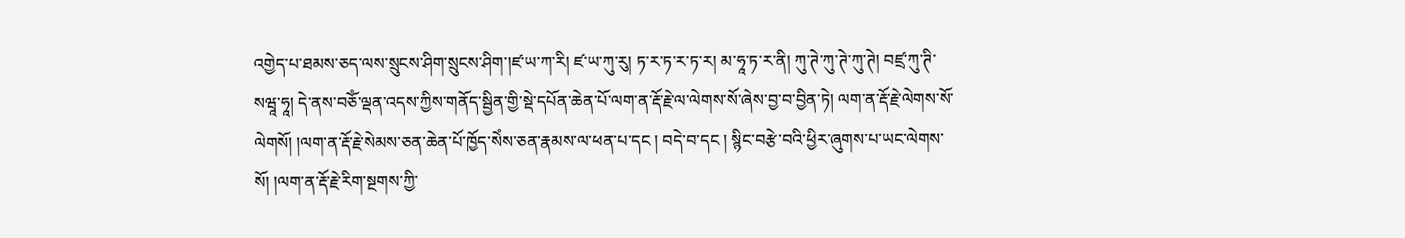འགྱེད་པ་ཐམས་ཅད་ལས་སྲུངས་ཤིག་སྲུངས་ཤིག་།ཛ་ཡ་ཀ་རི། ཛ་ཡ་ཀུ་རུ། ཏ་ར་ཏ་ར་ཏ་ར། མ་ཧཱ་ཏ་ར་ནི། ཀུ་ཊེ་ཀུ་ཊེ་ཀུ་ཊེ། བཛྲ་ཀུ་ཊི་སཝཱ་ཧཱ། དེ་ནས་བཅོཾ་ལྡན་འདས་ཀྱིས་གནོད་སྦྱིན་གྱི་སྡེ་དཔོན་ཆེན་པོ་ལག་ན་རྡོ་རྗེ་ལ་ལེགས་སོ་ཞེས་བྱ་བ་བྱིན་ཏེ། ལག་ན་རྡོ་རྗེ་ལེགས་སོ་ལེགསོ། །ལག་ན་རྡོ་རྗེ་སེམས་ཅན་ཆེན་པོ་ཁྱོད་སེཾས་ཅན་རྣམས་ལ་ཕན་པ་དང ། བདེ་བ་དང ། སྙིང་བརྩེ་བའི་ཕྱིར་ཞུགས་པ་ཡང་ལེགས་སོ། །ལག་ན་རྡོ་རྗེ་རིག་སྔགས་ཀྱི་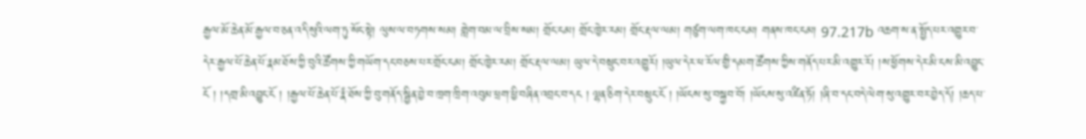རྒྱལ་མོ་ཆེན་མོ་རྒྱལ་བ་ཅན་འདི་སུའི་ལག་ཏུ་སོང་སྟེ། ལུས་ལ་བཏགས་སམ། གླེག་བམ་ལ་བྲིས་སམ། གྲོང་ངམ། གྲོང་ཁྱེར་རམ། གྲོང་རྡལ་ལམ། གཙུག་ལག་ཁང་ངམ། གནས་ཁང་ངམ། 97.217b འཆག་ས་ན་སྤྱོད་པར་འགྱུར་བ་དེར་རྒྱལ་པོ་ཆེན་པོ་རྣམ་ཐོས་ཀྱི་བུའི་ཚོགས་ཀྱི་གཡོག་དང་བཅས་པར་གྲོང་ངམ། གྲོང་ཁྱེར་རམ། གྲོང་རྡལ་ལམ། ཡུལ་དེ་བསྲུང་བར་འགྱུརོ། །ཡུལ་དེར་ཕ་རོལ་གྱི་དམག་ཚོགས་ཀྱིས་གནོད་པར་མི་འགྱུར་རོ། །ས་ཕྱོགས་དེར་མི་ངས་མི་འབྱུང་ངོ ། །དགྲ་མི་འབྱུང་ངོ ། །རྒྱལ་པོ་ཆེན་པོ་རྣཾ་ཐོས་ཀྱི་བུ་གནོད་སྦྱིན་བྱེ་བ་ཁྲག་ཁྲིག་འབུམ་ཕྲག་ཕྱི་བཞིན་འབྲང་བ་དང ། ལྷན་ཅིག་དེར་བསྲུང་ངོ ། །ཡོངས་སུ་བསྐྱབ་བོ། །ཡོངས་སུ་འཛིན་ཏོ། །ཞི་བ་དང་བདེ་ལེག་སུ་འགྱུར་བར་བྱེད་དོ། །ཆད་པ་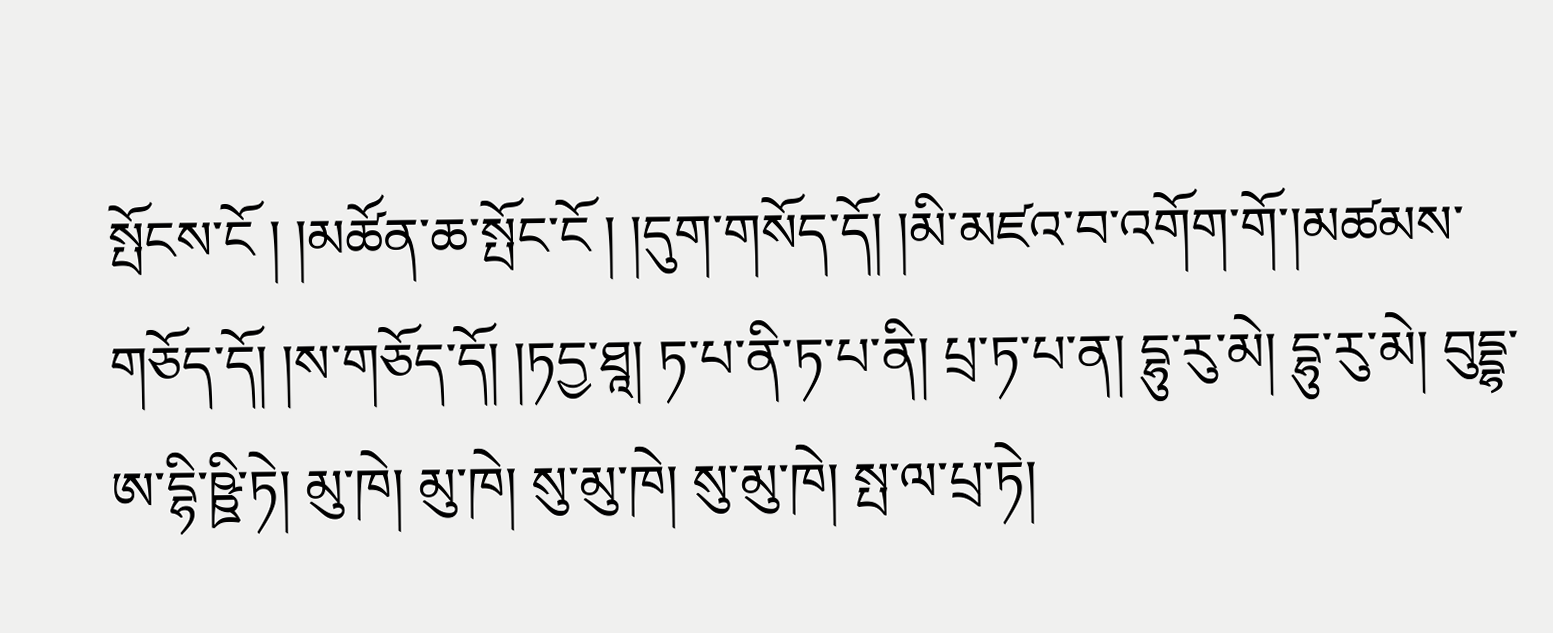སྤོངས་ངོ ། །མཚོན་ཆ་སྤོང་ངོ ། །དུག་གསོད་དོ། །མི་མཛའ་བ་འགོག་གོ་།མཚམས་གཅོད་དོ། །ས་གཅོད་དོ། །ཏདྱ་ཐཱ། ཏ་པ་ནི་ཏ་པ་ནི། པྲ་ཏ་པ་ན། དྷུ་རུ་མེ། དྷུ་རུ་མེ། བུདྡྷ་ཨ་དྷི་ཥྛི་ཏེ། མུ་ཁེ། མུ་ཁེ། སུ་མུ་ཁེ། སུ་མུ་ཁེ། སྤ་ལ་པྲ་ཏེ།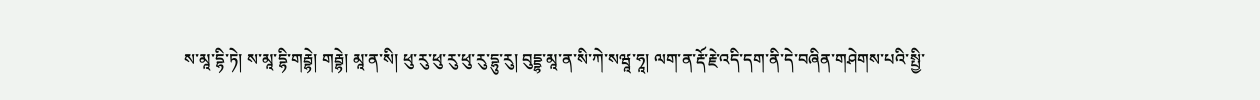ས་མཱ་དྷི་ཏེ། ས་མཱ་དྷི་གརྦྷེ། གརྦྷེ། མཱ་ན་སི། ཕུ་རུ་ཕུ་རུ་ཕུ་རུ་དྷུ་རུ། བུདྡྷ་མཱ་ན་སི་ཀེ་སཝཱ་ཧཱ། ལག་ན་རྡོ་རྗེ་འདི་དག་ནི་དེ་བཞིན་གཤེགས་པའི་སྤྱི་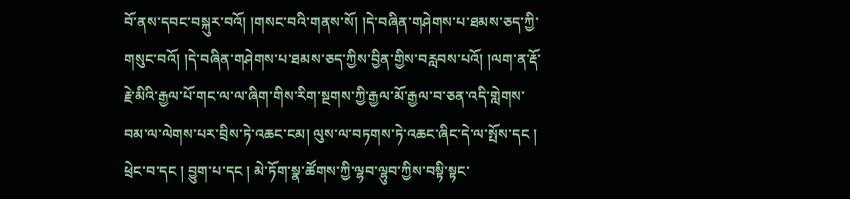བོ་ནས་དབང་བསྐུར་བའོ། །གསང་བའི་གནས་སོ། །དེ་བཞིན་གཤེགས་པ་ཐམས་ཅད་ཀྱི་གསུང་བའོ། །དེ་བཞིན་གཤེགས་པ་ཐམས་ཅད་ཀྱིས་བྱིན་གྱིས་བརླབས་པའོ། །ལག་ན་རྡོ་རྗེ་མིའི་རྒྱལ་པོ་གང་ལ་ལ་ཞིག་གིས་རིག་སྔགས་ཀྱི་རྒྱལ་མོ་རྒྱལ་བ་ཅན་འདི་གླེགས་བམ་ལ་ལེགས་པར་བྲིས་ཏེ་འཆང་ངམ། ལུས་ལ་བཏགས་ཏེ་འཆང་ཞིང་དེ་ལ་སྤོས་དང ། ཕྲེང་བ་དང ། བྱུག་པ་དང ། མེ་ཏོག་སྣ་ཚོགས་ཀྱི་ལྷབ་ལྷུབ་ཀྱིས་བསྟི་སྟང་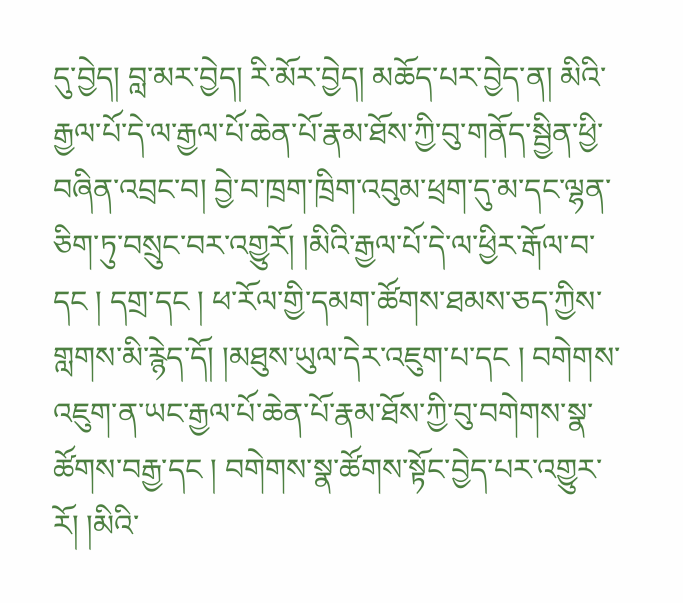དུ་བྱེད། བླ་མར་བྱེད། རི་མོར་བྱེད། མཆོད་པར་བྱེད་ན། མིའི་རྒྱལ་པོ་དེ་ལ་རྒྱལ་པོ་ཆེན་པོ་རྣམ་ཐོས་ཀྱི་བུ་གནོད་སྦྱིན་ཕྱི་བཞིན་འབྲང་བ། བྱེ་བ་ཁྲག་ཁྲིག་འབུམ་ཕྲག་དུ་མ་དང་ལྷན་ཅིག་ཏུ་བསྲུང་བར་འགྱུརོ། །མིའི་རྒྱལ་པོ་དེ་ལ་ཕྱིར་རྒོལ་བ་དང ། དགྲ་དང ། ཕ་རོལ་གྱི་དམག་ཚོགས་ཐམས་ཅད་ཀྱིས་གླགས་མི་རྙེད་དོ། །མཐུས་ཡུལ་དེར་འཇུག་པ་དང ། བགེགས་འཇུག་ན་ཡང་རྒྱལ་པོ་ཆེན་པོ་རྣམ་ཐོས་ཀྱི་བུ་བགེགས་སྣ་ཚོགས་བརྒྱ་དང ། བགེགས་སྣ་ཚོགས་སྟོང་བྱེད་པར་འགྱུར་རོ། །མིའི་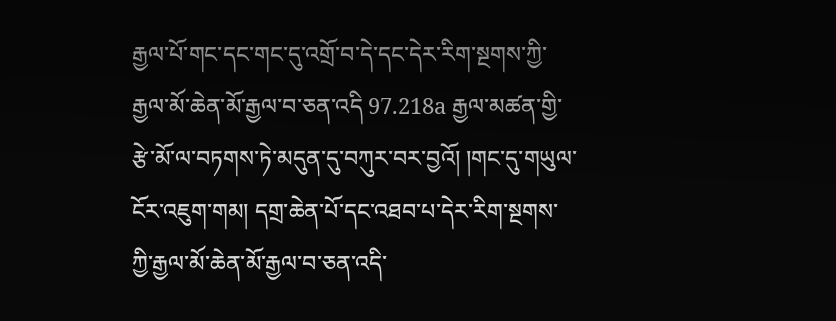རྒྱལ་པོ་གང་དང་གང་དུ་འགྲོ་བ་དེ་དང་དེར་རིག་སྔགས་ཀྱི་རྒྱལ་མོ་ཆེན་མོ་རྒྱལ་བ་ཅན་འདི 97.218a རྒྱལ་མཚན་གྱི་རྩེ་མོ་ལ་བཏགས་ཏེ་མདུན་དུ་བཀུར་བར་བྱའོ། །གང་དུ་གཡུལ་ངོར་འཇུག་གམ། དགྲ་ཆེན་པོ་དང་འཐབ་པ་དེར་རིག་སྔགས་ཀྱི་རྒྱལ་མོ་ཆེན་མོ་རྒྱལ་བ་ཅན་འདི་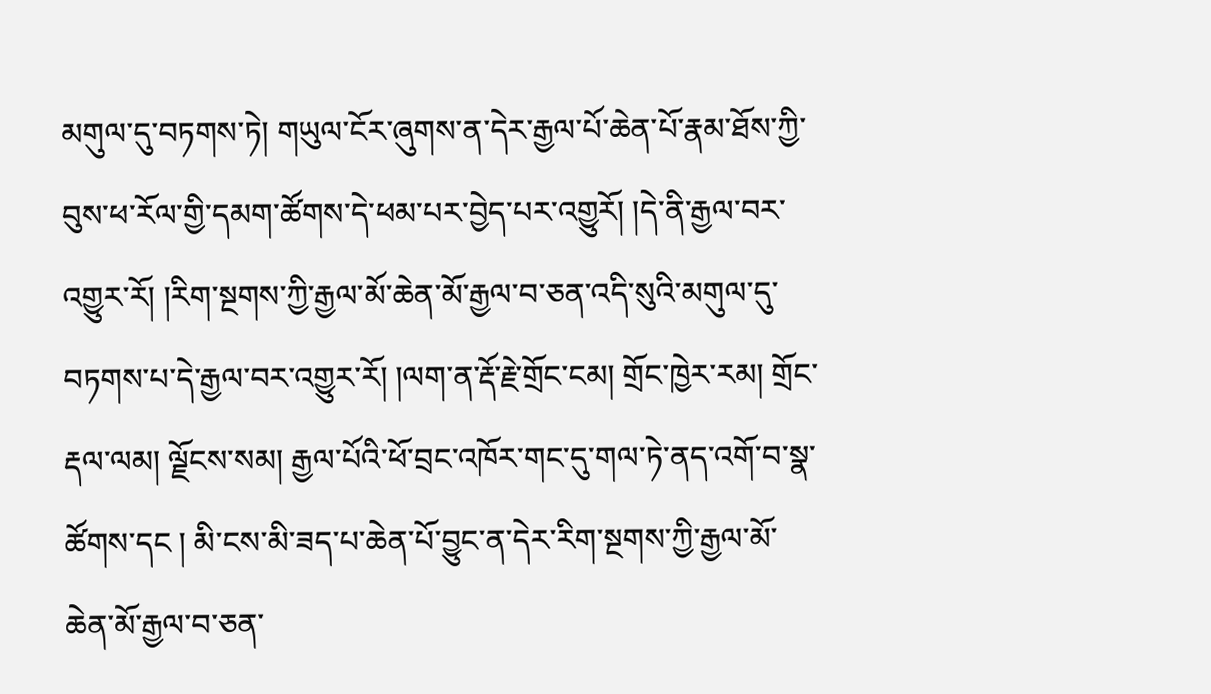མགུལ་དུ་བཏགས་ཏེ། གཡུལ་ངོར་ཞུགས་ན་དེར་རྒྱལ་པོ་ཆེན་པོ་རྣམ་ཐོས་ཀྱི་བུས་ཕ་རོལ་གྱི་དམག་ཚོགས་དེ་ཕམ་པར་བྱེད་པར་འགྱུརོ། །དེ་ནི་རྒྱལ་བར་འགྱུར་རོ། །རིག་སྔགས་ཀྱི་རྒྱལ་མོ་ཆེན་མོ་རྒྱལ་བ་ཅན་འདི་སུའི་མགུལ་དུ་བཏགས་པ་དེ་རྒྱལ་བར་འགྱུར་རོ། །ལག་ན་རྡོ་རྗེ་གྲོང་ངམ། གྲོང་ཁྱེར་རམ། གྲོང་རྡལ་ལམ། ལྗོངས་སམ། རྒྱལ་པོའི་ཕོ་བྲང་འཁོར་གང་དུ་གལ་ཏེ་ནད་འགོ་བ་སྣ་ཚོགས་དང ། མི་ངས་མི་ཟད་པ་ཆེན་པོ་བྱུང་ན་དེར་རིག་སྔགས་ཀྱི་རྒྱལ་མོ་ཆེན་མོ་རྒྱལ་བ་ཅན་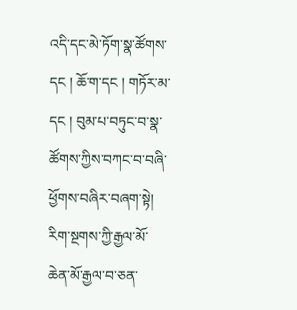འདི་དང་མེ་ཏོག་སྣ་ཚོགས་དང ། ཆོ་ག་དང ། གཏོར་མ་དང ། བུམ་པ་བཏུང་བ་སྣ་ཚོགས་ཀྱིས་བཀང་བ་བཞི་ཕྱོགས་བཞིར་བཞག་སྟེ། རིག་སྔགས་ཀྱི་རྒྱལ་མོ་ཆེན་མོ་རྒྱལ་བ་ཅན་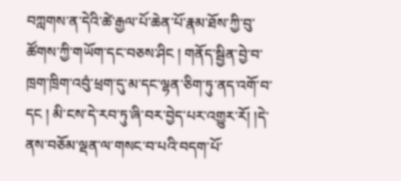བཀླགས་ན་དེའི་ཚེ་རྒྱལ་པོ་ཆེན་པོ་རྣམ་ཐོས་ཀྱི་བུ་ཚོགས་ཀྱི་གཡོག་དང་བཅས་ཤིང ། གནོད་སྦྱིན་བྱེ་བ་ཁྲག་ཁྲིག་འབུཾ་ཕྲག་དུ་མ་དང་ལྷན་ཅིག་ཏུ་ནད་འགོ་བ་དང ། མི་ངས་དེ་རབ་ཏུ་ཞི་བར་བྱེད་པར་འགྱུར་རོ། །དེ་ནས་བཅོམ་ལྡན་ལ་གསང་བ་པའི་བདག་པོ་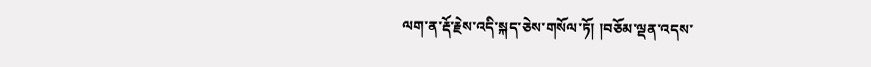ལག་ན་རྡོ་རྗེས་འདི་སྐད་ཅེས་གསོལ་ཏོ། །བཅོམ་ལྡན་འདས་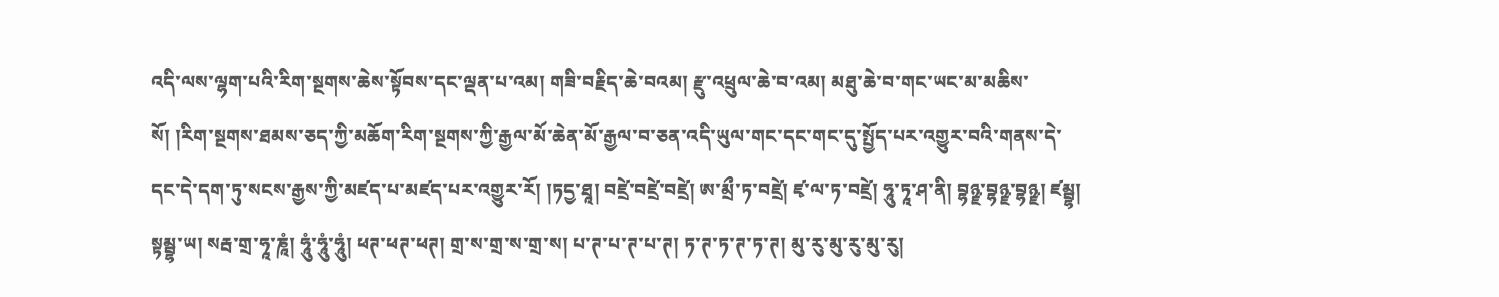འདི་ལས་ལྷག་པའི་རིག་སྔགས་ཆེས་སྟོབས་དང་ལྡན་པ་འམ། གཟི་བརྗིད་ཆེ་བའམ། རྫུ་འཕྲུལ་ཆེ་བ་འམ། མཐུ་ཆེ་བ་གང་ཡང་མ་མཆིས་སོ། །རིག་སྔགས་ཐམས་ཅད་ཀྱི་མཆོག་རིག་སྔགས་ཀྱི་རྒྱལ་མོ་ཆེན་མོ་རྒྱལ་བ་ཅན་འདི་ཡུལ་གང་དང་གང་དུ་སྤྱོད་པར་འགྱུར་བའི་གནས་དེ་དང་དེ་དག་ཏུ་སངས་རྒྱས་ཀྱི་མཛད་པ་མཛད་པར་འགྱུར་རོ། །ཏདྱ་ཐཱ། བཛྲེ་བཛྲེ་བཛྲེ། ཨ་མྲྀ་ཏ་བཛྲེ། ཛྭ་ལ་ཏ་བཛྲེ། ཧཱུ་ཏཱ་ཤ་ནི། བྷཉྫ་བྷཉྫ་བྷཉྫ། ཛམྦྷ། སྟམྦྷ་ཡ། སརྦ་གྲ་ཧཱ་ཎཱཾ། ཧཱུཾ་ཧཱུཾ་ཧཱུཾ། ཕཊ་ཕཊ་ཕཊ། གྲ་ས་གྲ་ས་གྲ་ས། པ་ཊ་པ་ཊ་པ་ཊ། ཏ་ཊ་ཏ་ཊ་ཏ་ཊ། མུ་རུ་མུ་རུ་མུ་རུ།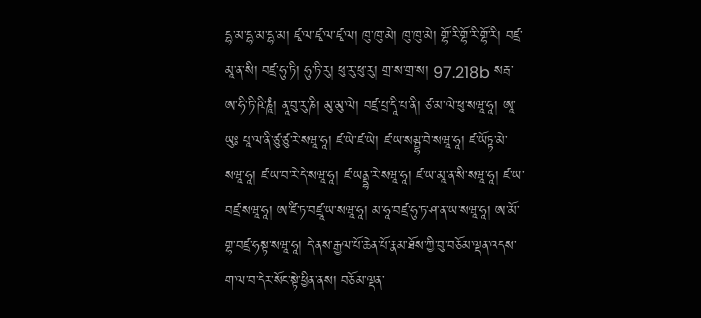དྷ་མ་དྷ་མ་དྷ་མ། ཛྭ་ལ་ཛྭ་ལ་ཛྭ་ལ། ཁུ་ཁུ་མེ། ཁུ་ཁུ་མེ། གྷོ་རི་གྷོ་རི་གྷོ་རི། བཛྲ་མཱ་ན་སི། བཛྲ་ཧུ་ཏི། ཧུ་ཏི་རུ། ཕུ་རུ་ཕུ་རུ། གྲ་ས་གྲ་ས། 97.218b སརྦ་ཨ་ཧི་ཏི་ཥི་ཎཱཾ། ནཱ་བུ་རུ་ཎི། མུ་མུ་ལེ། བཛྲ་པྲ་དཱི་པ་ནི། ཙ་མ་ལེ་ཕུ་སཝཱ་ཧཱ། ཨཱ་ཡུཿ པཱ་ལ་ནི་ཙུ་ཙུ་རེ་སཝཱ་ཧཱ། ཛ་ཡེ་ཛ་ཡེ། ཛ་ཡ་སམྦྷ་བེ་སཝཱ་ཧཱ། ཛ་ཡོཏྟ་མེ་སཝཱ་ཧཱ། ཛ་ཡ་བ་རེ་དེ་སཝཱ་ཧཱ། ཛ་ཡནྡྷ་རེ་སཝཱ་ཧཱ། ཛ་ཡ་མཱ་ན་སི་སཝཱ་ཧཱ། ཛ་ཡ་བཛྲ་སཝཱ་ཧཱ། ཨ་ཛི་ཏ་བཛྲཱ་ཡ་སཝཱ་ཧཱ། མ་ཧཱ་བཛྲ་ཧུ་ཏ་ཤ་ན་ཡ་སཝཱ་ཧཱ། ཨ་མོ་གྷ་བཛྲ་ཧསྟ་སཝཱ་ཧཱ། དེ་ནས་རྒྱལ་པོ་ཆེན་པོ་རྣམ་ཐོས་ཀྱི་བུ་བཅོམ་ལྡན་འདས་ག་ལ་བ་དེར་སོང་སྟེ་ཕྱིན་ནས། བཅོམ་ལྡན་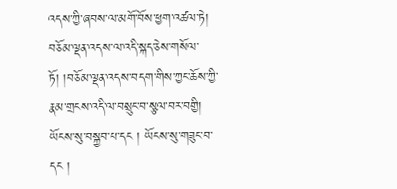འདས་ཀྱི་ཞབས་ལ་མགོ་བོས་ཕྱག་འཚལ་ཏེ། བཅོམ་ལྡན་འདས་ལ་འདི་སྐད་ཅེས་གསོལ་ཏོ། །བཅོམ་ལྡན་འདས་བདག་གིས་ཀྱང་ཆོས་ཀྱི་རྣམ་གྲངས་འདི་ལ་བསྲུང་བ་སྩལ་བར་བགྱི། ཡོངས་སུ་བསྐྱབ་པ་དང ། ཡོངས་སུ་གཟུང་བ་དང །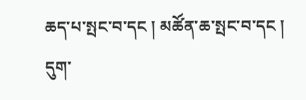ཆད་པ་སྤང་བ་དང ། མཚོན་ཆ་སྤང་བ་དང ། དུག་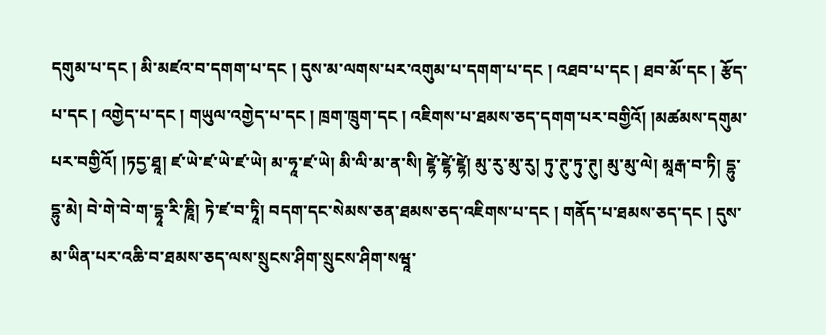དགུམ་པ་དང ། མི་མཛའ་བ་དགག་པ་དང ། དུས་མ་ལགས་པར་འགུམ་པ་དགག་པ་དང ། འཐབ་པ་དང ། ཐབ་མོ་དང ། རྩོད་པ་དང ། འགྱེད་པ་དང ། གཡུལ་འགྱེད་པ་དང ། ཁྲག་ཁྲུག་དང ། འཇིགས་པ་ཐམས་ཅད་དགག་པར་བགྱིའོ། །མཚམས་དགུམ་པར་བགྱིའོ། །ཏདྱ་ཐཱ། ཛ་ཡེ་ཛ་ཡེ་ཛ་ཡེ། མ་ཧཱ་ཛ་ཡེ། མི་ལི་མ་ན་སི། ཛྷེ་ཛྷེ་ཛྷེ། མུ་རུ་མུ་རུ། ཏུ་ཊུ་ཏུ་ཊུ། མུ་མུ་ལེ། མཱརྒ་བ་ཏི། དྷུ་དྷུ་མེ། བེ་གེ་བེ་ག་དྷཱ་རི་ཎཱི། ཏེ་ཛ་བ་ཏཱི། བདག་དང་སེམས་ཅན་ཐམས་ཅད་འཇིགས་པ་དང ། གནོད་པ་ཐམས་ཅད་དང ། དུས་མ་ཡིན་པར་འཆི་བ་ཐམས་ཅད་ལས་སྲུངས་ཤིག་སྲུངས་ཤིག་སཝཱ་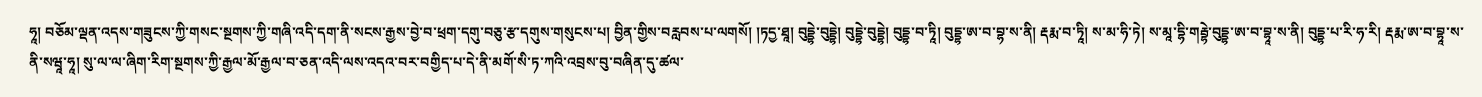ཧཱ། བཅོམ་ལྡན་འདས་གཟུངས་ཀྱི་གསང་སྔགས་ཀྱི་གཞི་འདི་དག་ནི་སངས་རྒྱས་བྱེ་བ་ཕྲག་དགུ་བཅུ་རྩ་དགུས་གསུངས་པ། བྱིན་གྱིས་བརླབས་པ་ལགསོ། །ཏདྱ་ཐཱ། བུདྡྷེ་བུདྡྷེ། བུདྡྷེ་བུདྡྷེ། བུདྡྷ་བ་ཏཱི། བུདྡྷ་ཨ་བ་བྷ་ས་ནི། རྡརྨ་བ་ཏཱི། ས་མ་ཧི་ཏེ། ས་མཱ་དྷི་གརྦྷེ་བུདྡྷ་ཨ་བ་བྷཱ་ས་ནི། བུདྡྷ་པ་རི་ཧ་རི། རྡརྨ་ཨ་བ་བྷཱ་ས་ནི་སཝཱ་ཧཱ། སུ་ལ་ལ་ཞིག་རིག་སྔགས་ཀྱི་རྒྱལ་མོ་རྒྱལ་བ་ཅན་འདི་ལས་འདའ་བར་བགྱིད་པ་དེ་ནི་མགོ་སི་ཏ་ཀའི་འབྲས་བུ་བཞིན་དུ་ཚལ་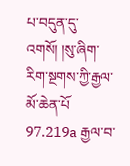པ་བདུན་དུ་འགསོ། །སུ་ཞིག་རིག་སྔགས་ཀྱི་རྒྱལ་མོ་ཆེན་པོ 97.219a རྒྱལ་བ་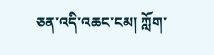ཅན་འདི་འཆང་ངམ། ཀློག་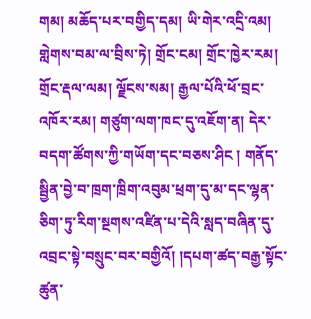གམ། མཆོད་པར་བགྱིད་དམ། ཡི་གེར་འདྲི་འམ། གླེགས་བམ་ལ་བྲིས་ཏེ། གྲོང་ངམ། གྲོང་ཁྱེར་རམ། གྲོང་རྡལ་ལམ། ལྗོངས་སམ། རྒྱལ་པོའི་ཕོ་བྲང་འཁོར་རམ། གཙུག་ལག་ཁང་དུ་འཇོག་ན། དེར་བདག་ཚོགས་ཀྱི་གཡོག་དང་བཅས་ཤིང ། གནོད་སྦྱིན་བྱེ་བ་ཁྲག་ཁྲིག་འབུམ་ཕྲག་དུ་མ་དང་ལྷན་ཅིག་ཏུ་རིག་སྔགས་འཛིན་པ་དེའི་སླད་བཞིན་དུ་འབྲང་སྟེ་བསྲུང་བར་བགྱིའོ། །དཔག་ཚད་བརྒྱ་སྟོང་ཚུན་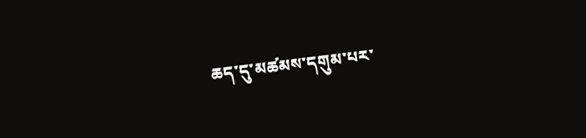ཆད་དུ་མཚམས་དགུམ་པར་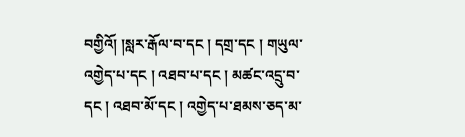བགྱིའོ། །སླར་རྒོལ་བ་དང ། དགྲ་དང ། གཡུལ་འགྱེད་པ་དང ། འཐབ་པ་དང ། མཚང་འདྲུ་བ་དང ། འཐབ་མོ་དང ། འགྱེད་པ་ཐམས་ཅད་མ་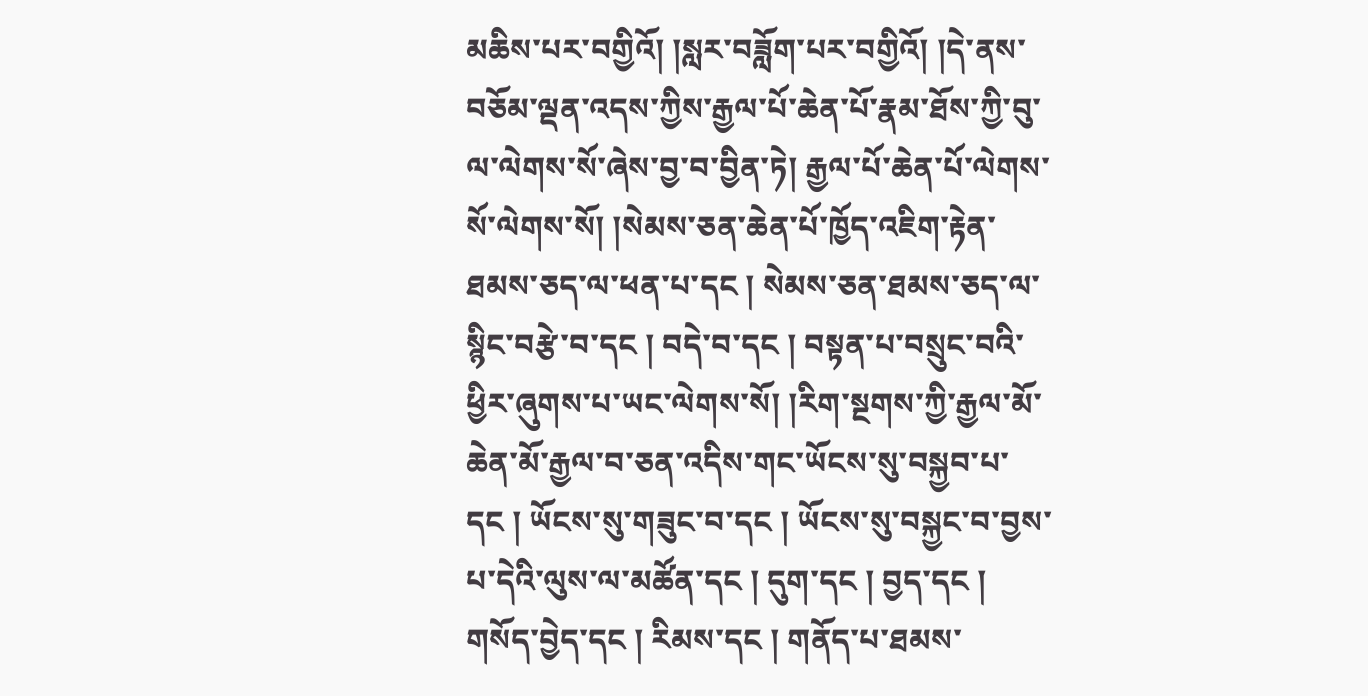མཆིས་པར་བགྱིའོ། །སླར་བཟློག་པར་བགྱིའོ། །དེ་ནས་བཅོམ་ལྡན་འདས་ཀྱིས་རྒྱལ་པོ་ཆེན་པོ་རྣམ་ཐོས་ཀྱི་བུ་ལ་ལེགས་སོ་ཞེས་བྱ་བ་བྱིན་ཏེ། རྒྱལ་པོ་ཆེན་པོ་ལེགས་སོ་ལེགས་སོ། །སེམས་ཅན་ཆེན་པོ་ཁྱོད་འཇིག་རྟེན་ཐམས་ཅད་ལ་ཕན་པ་དང ། སེམས་ཅན་ཐམས་ཅད་ལ་སྙིང་བརྩེ་བ་དང ། བདེ་བ་དང ། བསྟན་པ་བསྲུང་བའི་ཕྱིར་ཞུགས་པ་ཡང་ལེགས་སོ། །རིག་སྔགས་ཀྱི་རྒྱལ་མོ་ཆེན་མོ་རྒྱལ་བ་ཅན་འདིས་གང་ཡོངས་སུ་བསྐྱབ་པ་དང ། ཡོངས་སུ་གཟུང་བ་དང ། ཡོངས་སུ་བསྐྱང་བ་བྱས་པ་དེའི་ལུས་ལ་མཚོན་དང ། དུག་དང ། བྱད་དང ། གསོད་བྱེད་དང ། རིམས་དང ། གནོད་པ་ཐམས་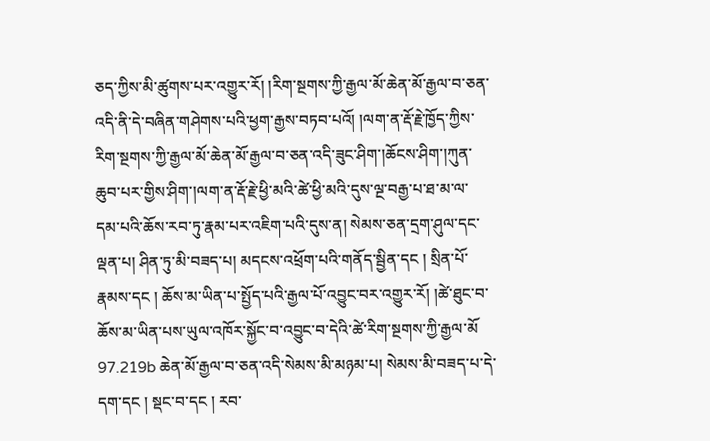ཅད་ཀྱིས་མི་ཚུགས་པར་འགྱུར་རོ། །རིག་སྔགས་ཀྱི་རྒྱལ་མོ་ཆེན་མོ་རྒྱལ་བ་ཅན་འདི་ནི་དེ་བཞིན་གཤེགས་པའི་ཕྱག་རྒྱས་བཏབ་པའོ། །ལག་ན་རྡོ་རྗེ་ཁྱོད་ཀྱིས་རིག་སྔགས་ཀྱི་རྒྱལ་མོ་ཆེན་མོ་རྒྱལ་བ་ཅན་འདི་ཟུང་ཤིག་།ཆོངས་ཤིག་།ཀུན་ཆུབ་པར་གྱིས་ཤིག་།ལག་ན་རྡོ་རྗེ་ཕྱི་མའི་ཚེ་ཕྱི་མའི་དུས་ལྔ་བརྒྱ་པ་ཐ་མ་ལ་དམ་པའི་ཆོས་རབ་ཏུ་རྣམ་པར་འཇིག་པའི་དུས་ན། སེམས་ཅན་དྲག་ཤུལ་དང་ལྡན་པ། ཤིན་ཏུ་མི་བཟད་པ། མདངས་འཕྲོག་པའི་གནོད་སྦྱིན་དང ། སྲིན་པོ་རྣམས་དང ། ཆོས་མ་ཡིན་པ་སྤྱོད་པའི་རྒྱལ་པོ་འབྱུང་བར་འགྱུར་རོ། །ཚེ་ཐུང་བ་ཆོས་མ་ཡིན་པས་ཡུལ་འཁོར་སྐྱོང་བ་འབྱུང་བ་དེའི་ཚེ་རིག་སྔགས་ཀྱི་རྒྱལ་མོ 97.219b ཆེན་མོ་རྒྱལ་བ་ཅན་འདི་སེམས་མི་མཉམ་པ། སེམས་མི་བཟད་པ་དེ་དག་དང ། སྡང་བ་དང ། རབ་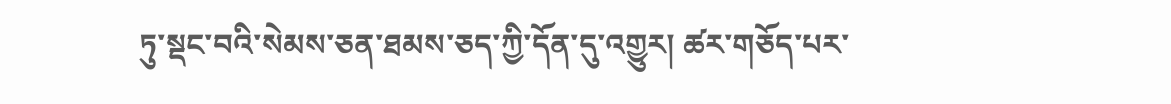ཏུ་སྡང་བའི་སེམས་ཅན་ཐམས་ཅད་ཀྱི་དོན་དུ་འགྱུར། ཚར་གཅོད་པར་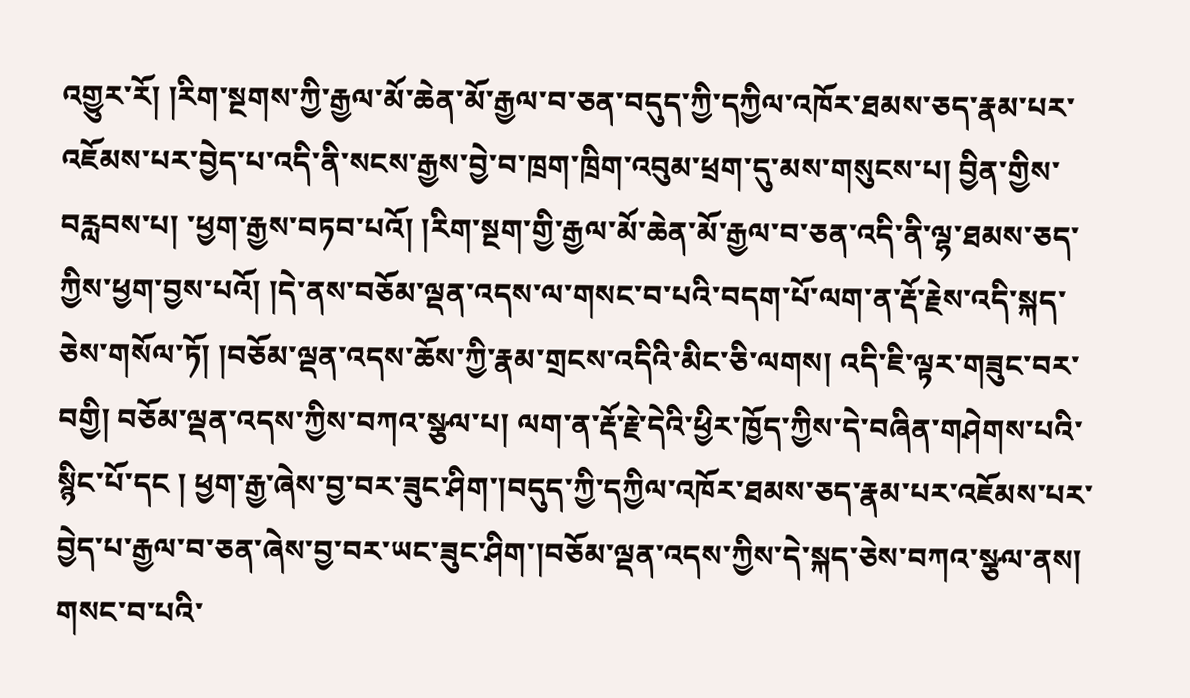འགྱུར་རོ། །རིག་སྔགས་ཀྱི་རྒྱལ་མོ་ཆེན་མོ་རྒྱལ་བ་ཅན་བདུད་ཀྱི་དཀྱིལ་འཁོར་ཐམས་ཅད་རྣམ་པར་འཇོམས་པར་བྱེད་པ་འདི་ནི་སངས་རྒྱས་བྱེ་བ་ཁྲག་ཁྲིག་འབུམ་ཕྲག་དུ་མས་གསུངས་པ། བྱིན་གྱིས་བརླབས་པ། ་ཕྱག་རྒྱས་བཏབ་པའོ། །རིག་སྔག་གྱི་རྒྱལ་མོ་ཆེན་མོ་རྒྱལ་བ་ཅན་འདི་ནི་ལྷ་ཐམས་ཅད་ཀྱིས་ཕྱག་བྱས་པའོ། །དེ་ནས་བཅོམ་ལྡན་འདས་ལ་གསང་བ་པའི་བདག་པོ་ལག་ན་རྡོ་རྗེས་འདི་སྐད་ཅེས་གསོལ་ཏོ། །བཅོམ་ལྡན་འདས་ཆོས་ཀྱི་རྣམ་གྲངས་འདིའི་མིང་ཅི་ལགས། འདི་ཇི་ལྟར་གཟུང་བར་བགྱི། བཅོམ་ལྡན་འདས་ཀྱིས་བཀའ་སྩལ་པ། ལག་ན་རྡོ་རྗེ་དེའི་ཕྱིར་ཁྱོད་ཀྱིས་དེ་བཞིན་གཤེགས་པའི་སྙིང་པོ་དང ། ཕྱག་རྒྱ་ཞེས་བྱ་བར་ཟུང་ཤིག་།བདུད་ཀྱི་དཀྱིལ་འཁོར་ཐམས་ཅད་རྣམ་པར་འཇོམས་པར་བྱེད་པ་རྒྱལ་བ་ཅན་ཞེས་བྱ་བར་ཡང་ཟུང་ཤིག་།བཅོམ་ལྡན་འདས་ཀྱིས་དེ་སྐད་ཅེས་བཀའ་སྩལ་ནས། གསང་བ་པའི་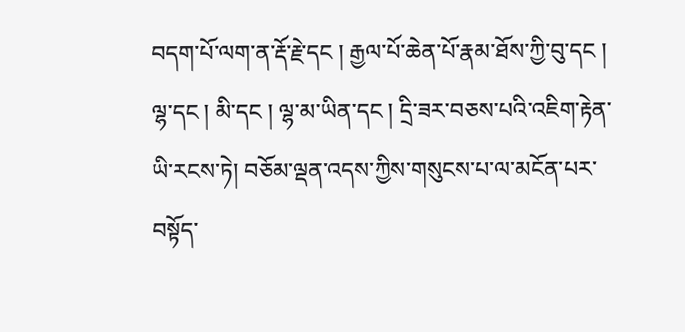བདག་པོ་ལག་ན་རྡོ་རྗེ་དང ། རྒྱལ་པོ་ཆེན་པོ་རྣམ་ཐོས་ཀྱི་བུ་དང ། ལྷ་དང ། མི་དང ། ལྷ་མ་ཡིན་དང ། དྲི་ཟར་བཅས་པའི་འཇིག་རྟེན་ཡི་རངས་ཏེ། བཅོམ་ལྡན་འདས་ཀྱིས་གསུངས་པ་ལ་མངོན་པར་བསྟོད་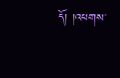དོ། །འཕགས་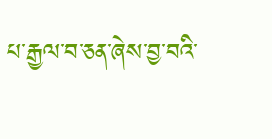པ་རྒྱལ་བ་ཅན་ཞེས་བྱ་བའི་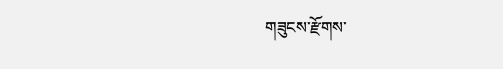གཟུངས་རྫོགས་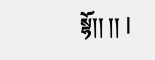སྷོ།། །། |